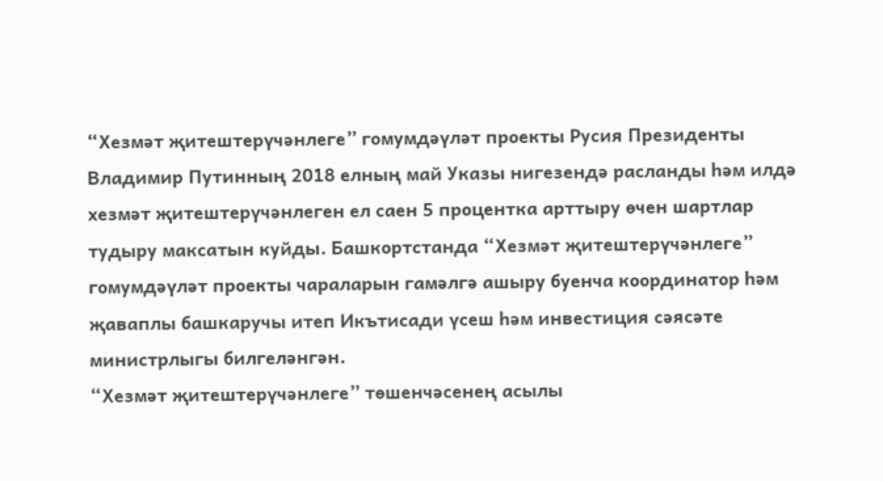“Хезмәт җитештерүчәнлеге” гомумдәүләт проекты Русия Президенты Владимир Путинның 2018 елның май Указы нигезендә расланды һәм илдә хезмәт җитештерүчәнлеген ел саен 5 процентка арттыру өчен шартлар тудыру максатын куйды. Башкортстанда “Хезмәт җитештерүчәнлеге” гомумдәүләт проекты чараларын гамәлгә ашыру буенча координатор һәм җаваплы башкаручы итеп Икътисади үсеш һәм инвестиция сәясәте министрлыгы билгеләнгән.
“Хезмәт җитештерүчәнлеге” төшенчәсенең асылы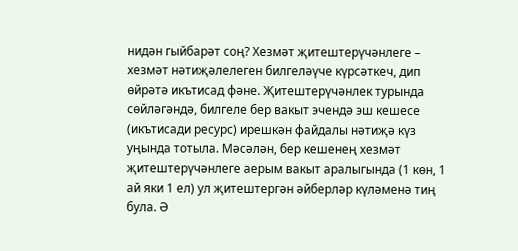нидән гыйбарәт соң? Хезмәт җитештерүчәнлеге – хезмәт нәтиҗәлелеген билгеләүче күрсәткеч, дип өйрәтә икътисад фәне. Җитештерүчәнлек турында сөйләгәндә, билгеле бер вакыт эчендә эш кешесе (икътисади ресурс) ирешкән файдалы нәтиҗә күз уңында тотыла. Мәсәлән, бер кешенең хезмәт җитештерүчәнлеге аерым вакыт аралыгында (1 көн, 1 ай яки 1 ел) ул җитештергән әйберләр күләменә тиң була. Ә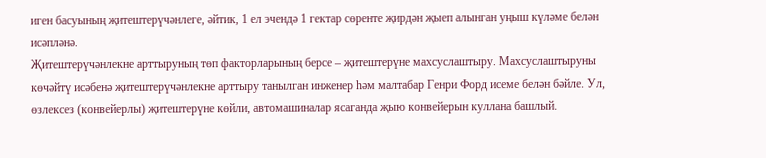иген басуының җитештерүчәнлеге, әйтик, 1 ел эчендә 1 гектар сөренте җирдән җыеп алынган уңыш күләме белән исәпләнә.
Җитештерүчәнлекне арттыруның төп факторларының берсе – җитештерүне махсуслаштыру. Махсуслаштыруны көчәйтү исәбенә җитештерүчәнлекне арттыру танылган инженер һәм малтабар Генри Форд исеме белән бәйле. Ул, өзлексез (конвейерлы) җитештерүне көйли, автомашиналар ясаганда җыю конвейерын куллана башлый.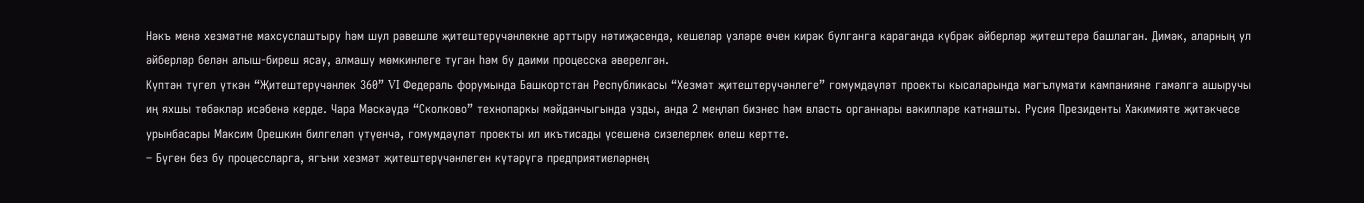Нәкъ менә хезмәтне махсуслаштыру һәм шул рәвешле җитештерүчәнлекне арттыру нәтиҗәсендә, кешеләр үзләре өчен кирәк булганга караганда күбрәк әйберләр җитештерә башлаган. Димәк, аларның ул әйберләр белән алыш-биреш ясау, алмашу мөмкинлеге туган һәм бу даими процесска әверелгән.
Күптән түгел үткән “Җитештерүчәнлек 360” VI Федераль форумында Башкортстан Республикасы “Хезмәт җитештерүчәнлеге” гомумдәүләт проекты кысаларында мәгълүмати кампанияне гамәлгә ашыручы иң яхшы төбәкләр исәбенә керде. Чара Мәскәүдә “Сколково” технопаркы мәйданчыгында узды, анда 2 меңләп бизнес һәм власть органнары вәкилләре катнашты. Русия Президенты Хакимияте җитәкчесе урынбасары Максим Орешкин билгеләп үтүенчә, гомумдәүләт проекты ил икътисады үсешенә сизелерлек өлеш кертте.
– Бүген без бу процессларга, ягъни хезмәт җитештерүчәнлеген күтәрүгә предприятиеләрнең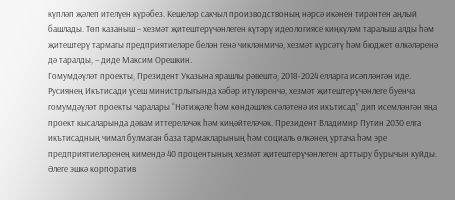күпләп җәлеп ителүен күрәбез. Кешеләр сакчыл производствоның нәрсә икәнен тирәнтен аңлый башлады. Төп казаныш – хезмәт җитештерүчәнлеген күтәрү идеологиясе киңкүләм таралыш алды һәм җитештерү тармагы предприятиеләре белән генә чикләнмичә, хезмәт күрсәтү һәм бюджет өлкәләренә дә таралды, – диде Максим Орешкин.
Гомумдәүләт проекты, Президент Указына ярашлы рәвештә, 2018-2024 елларга исәпләнгән иде. Русиянең Икътисади үсеш министрлыгында хәбәр итүләренчә, хезмәт җитештерүчәнлеге буенча гомумдәүләт проекты чаралары “Нәтиҗәле һәм көндәшлек сәләтенә ия икътисад” дип исемләнгән яңа проект кысаларында дәвам иттереләчәк һәм киңәйтеләчәк. Президент Владимир Путин 2030 елга икътисадның чимал булмаган база тармакларының һәм социаль өлкәнең уртача һәм эре предприятиеләренең кимендә 40 процентының хезмәт җитештерүчәнлеген арттыру бурычын куйды. Әлеге эшкә корпоратив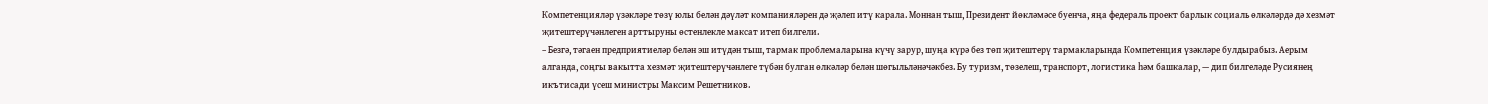Компетенцияләр үзәкләре төзү юлы белән дәүләт компанияләрен дә җәлеп итү карала. Моннан тыш, Президент йөкләмәсе буенча, яңа федераль проект барлык социаль өлкәләрдә дә хезмәт җитештерүчәнлеген арттыруны өстенлекле максат итеп билгели.
– Безгә, тәгаен предприятиеләр белән эш итүдән тыш, тармак проблемаларына күчү зарур, шуңа күрә без төп җитештерү тармакларында Компетенция үзәкләре булдырабыз. Аерым алганда, соңгы вакытта хезмәт җитештерүчәнлеге түбән булган өлкәләр белән шөгыльләнәчәкбез. Бу туризм, төзелеш, транспорт, логистика һәм башкалар, — дип билгеләде Русиянең икътисади үсеш министры Максим Решетников.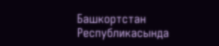Башкортстан Республикасында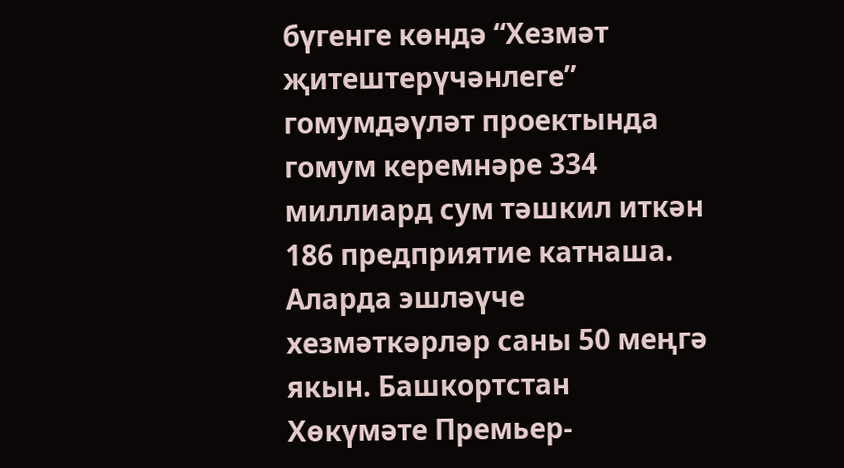бүгенге көндә “Хезмәт җитештерүчәнлеге” гомумдәүләт проектында гомум керемнәре 334 миллиард сум тәшкил иткән 186 предприятие катнаша. Аларда эшләүче хезмәткәрләр саны 50 меңгә якын. Башкортстан Хөкүмәте Премьер-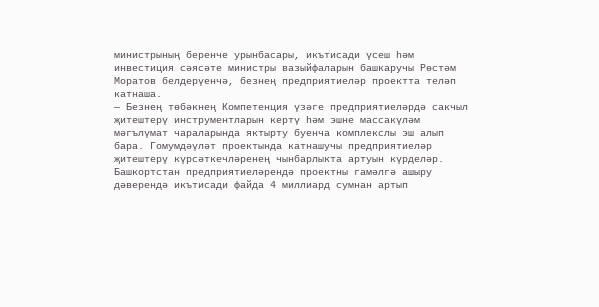министрының беренче урынбасары, икътисади үсеш һәм инвестиция сәясәте министры вазыйфаларын башкаручы Рөстәм Моратов белдерүенчә, безнең предприятиеләр проектта теләп катнаша.
— Безнең төбәкнең Компетенция үзәге предприятиеләрдә сакчыл җитештерү инструментларын кертү һәм эшне массакүләм мәгълүмат чараларында яктырту буенча комплекслы эш алып бара. Гомумдәүләт проектында катнашучы предприятиеләр җитештерү күрсәткечләренең чынбарлыкта артуын күрделәр. Башкортстан предприятиеләрендә проектны гамәлгә ашыру дәверендә икътисади файда 4 миллиард сумнан артып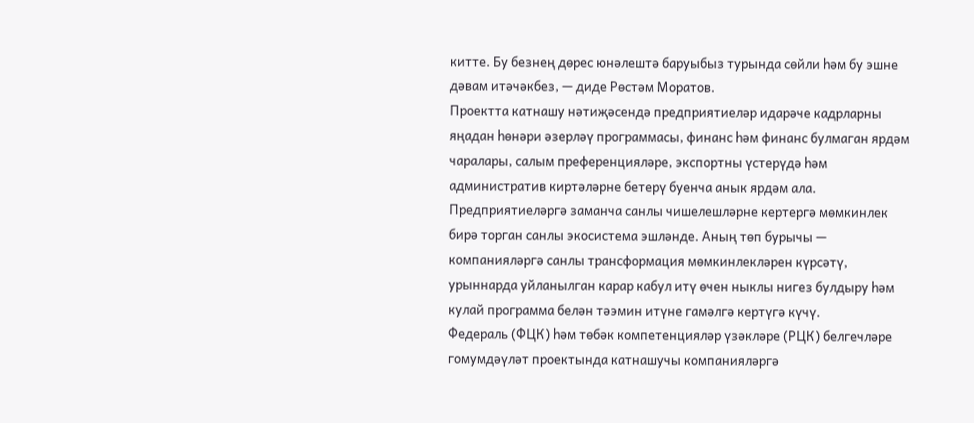китте. Бу безнең дөрес юнәлештә баруыбыз турында сөйли һәм бу эшне дәвам итәчәкбез, — диде Рөстәм Моратов.
Проектта катнашу нәтиҗәсендә предприятиеләр идарәче кадрларны яңадан һөнәри әзерләү программасы, финанс һәм финанс булмаган ярдәм чаралары, салым преференцияләре, экспортны үстерүдә һәм административ киртәләрне бетерү буенча анык ярдәм ала.
Предприятиеләргә заманча санлы чишелешләрне кертергә мөмкинлек бирә торган санлы экосистема эшләнде. Аның төп бурычы — компанияләргә санлы трансформация мөмкинлекләрен күрсәтү, урыннарда уйланылган карар кабул итү өчен ныклы нигез булдыру һәм кулай программа белән тәэмин итүне гамәлгә кертүгә күчү.
Федераль (ФЦК) һәм төбәк компетенцияләр үзәкләре (РЦК) белгечләре гомумдәүләт проектында катнашучы компанияләргә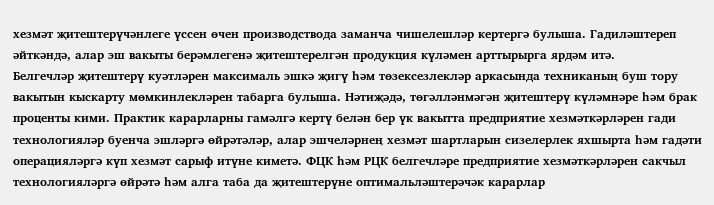хезмәт җитештерүчәнлеге үссен өчен производствода заманча чишелешләр кертергә булыша. Гадиләштереп әйткәндә, алар эш вакыты берәмлегенә җитештерелгән продукция күләмен арттырырга ярдәм итә.
Белгечләр җитештерү куәтләрен максималь эшкә җигү һәм төзексезлекләр аркасында техниканың буш тору вакытын кыскарту мөмкинлекләрен табарга булыша. Нәтиҗәдә, төгәлләнмәгән җитештерү күләмнәре һәм брак проценты кими. Практик карарларны гамәлгә кертү белән бер үк вакытта предприятие хезмәткәрләрен гади технологияләр буенча эшләргә өйрәтәләр, алар эшчеләрнең хезмәт шартларын сизелерлек яхшырта һәм гадәти операцияләргә күп хезмәт сарыф итүне киметә. ФЦК һәм РЦК белгечләре предприятие хезмәткәрләрен сакчыл технологияләргә өйрәтә һәм алга таба да җитештерүне оптимальләштерәчәк карарлар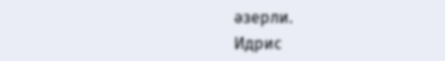әзерли.
Идрис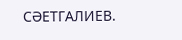СӘЕТГАЛИЕВ.